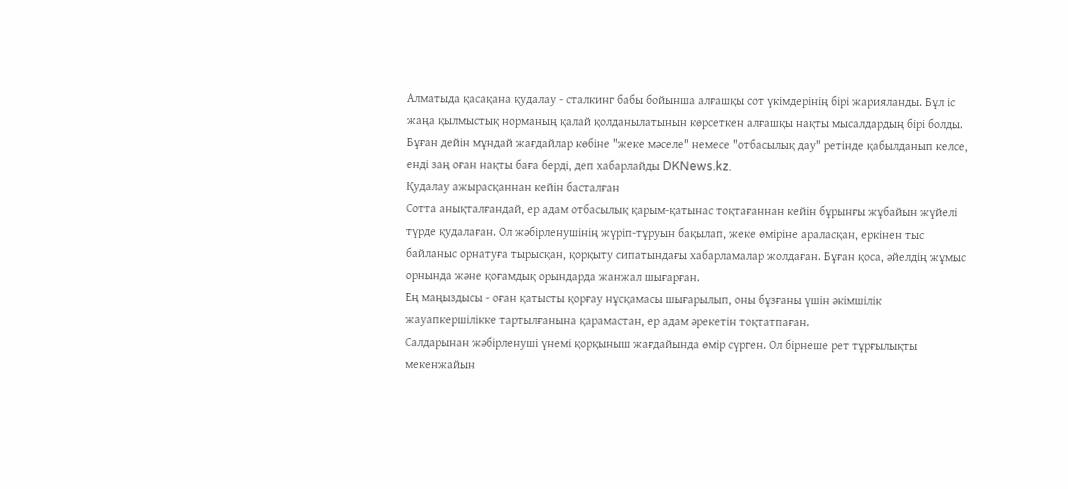Алматыда қасақана қудалау - сталкинг бабы бойынша алғашқы сот үкімдерінің бірі жарияланды. Бұл іс жаңа қылмыстық норманың қалай қолданылатынын көрсеткен алғашқы нақты мысалдардың бірі болды.
Бұған дейін мұндай жағдайлар көбіне "жеке мәселе" немесе "отбасылық дау" ретінде қабылданып келсе, енді заң оған нақты баға берді, деп хабарлайды DKNews.kz.
Қудалау ажырасқаннан кейін басталған
Сотта анықталғандай, ер адам отбасылық қарым-қатынас тоқтағаннан кейін бұрынғы жұбайын жүйелі түрде қудалаған. Ол жәбірленушінің жүріп-тұруын бақылап, жеке өміріне араласқан, еркінен тыс байланыс орнатуға тырысқан, қорқыту сипатындағы хабарламалар жолдаған. Бұған қоса, әйелдің жұмыс орнында және қоғамдық орындарда жанжал шығарған.
Ең маңыздысы - оған қатысты қорғау нұсқамасы шығарылып, оны бұзғаны үшін әкімшілік жауапкершілікке тартылғанына қарамастан, ер адам әрекетін тоқтатпаған.
Салдарынан жәбірленуші үнемі қорқыныш жағдайында өмір сүрген. Ол бірнеше рет тұрғылықты мекенжайын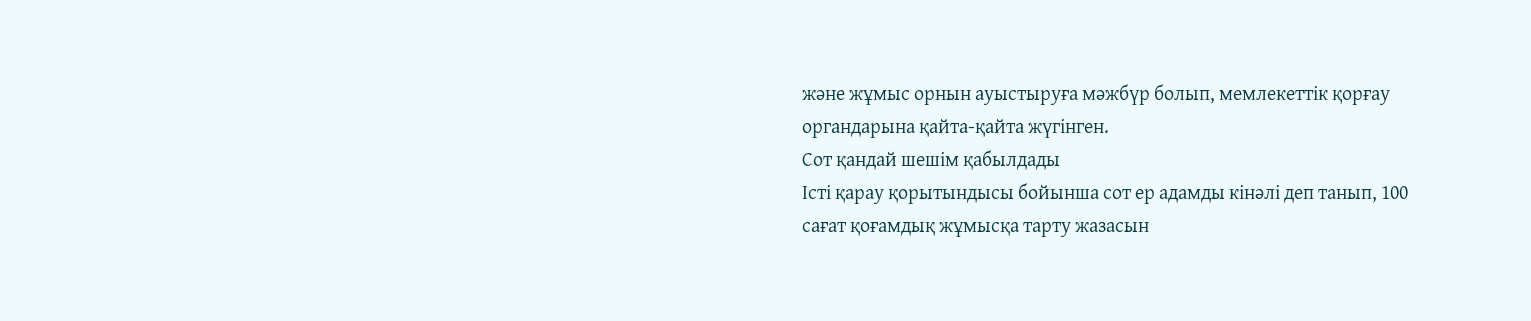және жұмыс орнын ауыстыруға мәжбүр болып, мемлекеттік қорғау органдарына қайта-қайта жүгінген.
Сот қандай шешім қабылдады
Істі қарау қорытындысы бойынша сот ер адамды кінәлі деп танып, 100 сағат қоғамдық жұмысқа тарту жазасын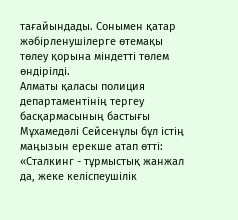тағайындады. Сонымен қатар жәбірленушілерге өтемақы төлеу қорына міндетті төлем өндірілді.
Алматы қаласы полиция департаментінің тергеу басқармасының бастығы Мұхамедәлі Сейсенұлы бұл істің маңызын ерекше атап өтті:
«Сталкинг - тұрмыстық жанжал да, жеке келіспеушілік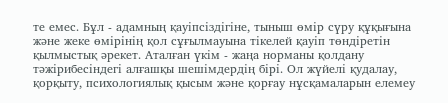те емес. Бұл - адамның қауіпсіздігіне, тыныш өмір сүру құқығына және жеке өмірінің қол сұғылмауына тікелей қауіп төндіретін қылмыстық әрекет. Аталған үкім - жаңа норманы қолдану тәжірибесіндегі алғашқы шешімдердің бірі. Ол жүйелі қудалау, қорқыту, психологиялық қысым және қорғау нұсқамаларын елемеу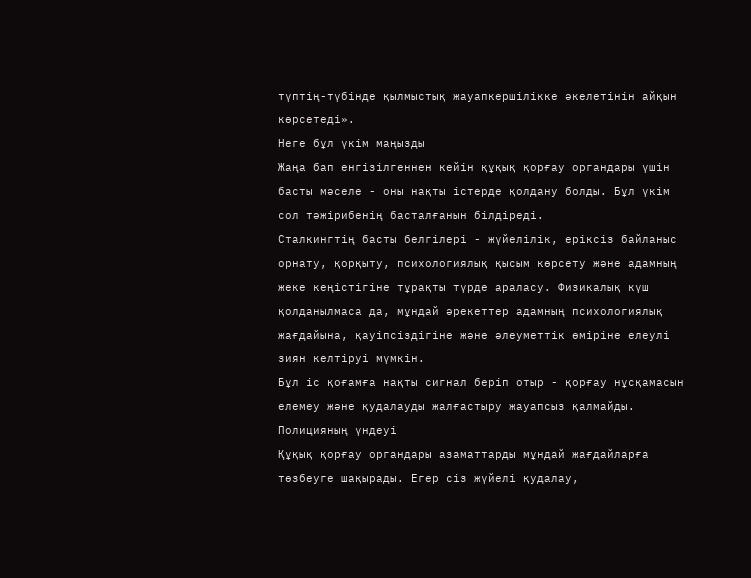түптің-түбінде қылмыстық жауапкершілікке әкелетінін айқын көрсетеді».
Неге бұл үкім маңызды
Жаңа бап енгізілгеннен кейін құқық қорғау органдары үшін басты мәселе - оны нақты істерде қолдану болды. Бұл үкім сол тәжірибенің басталғанын білдіреді.
Сталкингтің басты белгілері - жүйелілік, еріксіз байланыс орнату, қорқыту, психологиялық қысым көрсету және адамның жеке кеңістігіне тұрақты түрде араласу. Физикалық күш қолданылмаса да, мұндай әрекеттер адамның психологиялық жағдайына, қауіпсіздігіне және әлеуметтік өміріне елеулі зиян келтіруі мүмкін.
Бұл іс қоғамға нақты сигнал беріп отыр - қорғау нұсқамасын елемеу және қудалауды жалғастыру жауапсыз қалмайды.
Полицияның үндеуі
Құқық қорғау органдары азаматтарды мұндай жағдайларға төзбеуге шақырады. Егер сіз жүйелі қудалау,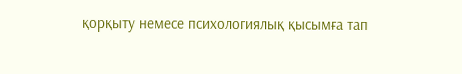қорқыту немесе психологиялық қысымға тап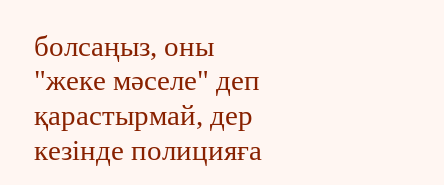болсаңыз, оны "жеке мәселе" деп қарастырмай, дер кезінде полицияға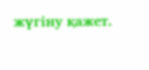жүгіну қажет.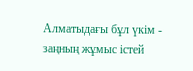Алматыдағы бұл үкім - заңның жұмыс істей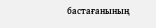бастағанының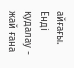айғағы. Енді қудалау - жай ғана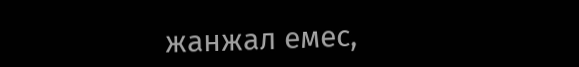жанжал емес,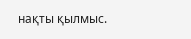нақты қылмыс.